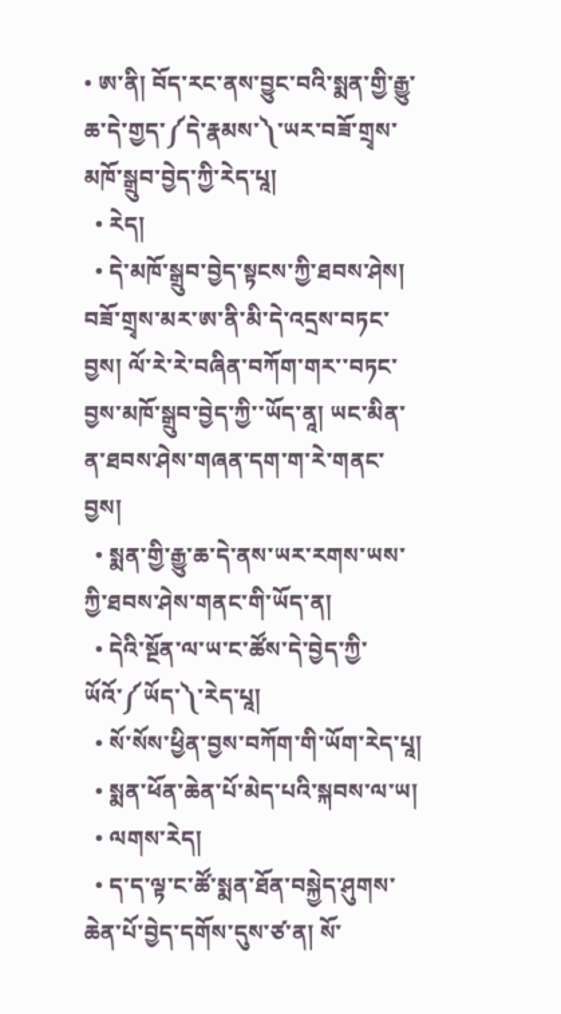• ཨ་ནི། བོད་རང་ནས་བྱུང་བའི་སྨན་གྱི་རྒྱུ་ཆ་དེ་གྱད་༼དེ་རྣམས་༽་ཡར་བཟོ་གྲྭས་མཁོ་སྒྲུབ་བྱེད་ཀྱི་རེད་པཱ།
  • རེད།
  • དེ་མཁོ་སྒྲུབ་བྱེད་སྟངས་ཀྱི་ཐབས་ཤེས། བཟོ་གྲྭས་མར་ཨ་ནི་མི་དེ་འདྲས་བཏང་བྱས། ལོ་རེ་རེ་བཞིན་བཀོག་གར་་བཏང་བྱས་མཁོ་སྒྲུབ་བྱེད་ཀྱི་་ཡོད་ནཱ། ཡང་མིན་ན་ཐབས་ཤེས་གཞན་དག་ག་རེ་གནང་བྱས།
  • སྨན་གྱི་རྒྱུ་ཆ་དེ་ནས་ཡར་རགས་ཡས་ཀྱི་ཐབས་ཤེས་གནང་གི་ཡོད་ན།
  • དེའི་སྔོན་ལ་ཡ་ང་ཚོས་དེ་བྱེད་ཀྱི་ཡོའོ་༼ཡོད་༽་རེད་པཱ།
  • སོ་སོས་ཕྱིན་བྱས་བཀོག་གི་ཡོག་རེད་པཱ།
  • སྨན་ཕོན་ཆེན་པོ་མེད་པའི་སྐབས་ལ་ཡ།
  • ལགས་རེད།
  • ད་ད་ལྟ་ང་ཚོ་སྨན་ཐོན་བསྐྱེད་ཤུགས་ཆེན་པོ་བྱེད་དགོས་དུས་ཙ་ན། སོ་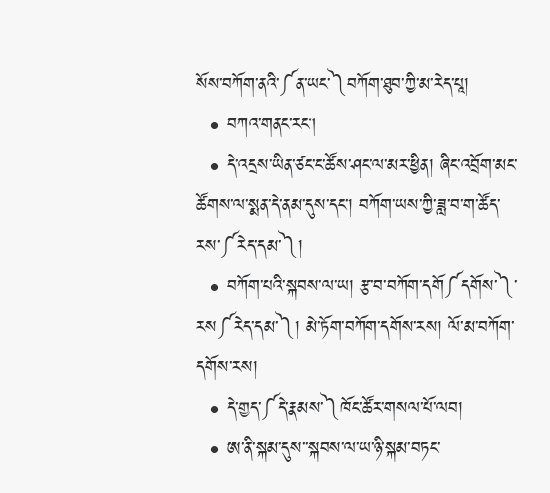སོས་བཀོག་ནའི་༼ན་ཡང་༽བཀོག་ཐུབ་ཀྱི་མ་རེད་པཱ།
  • བཀའ་གནང་རང།
  • དེ་འདྲས་ཡིན་ཙང་ང་ཚོས་ཤང་ལ་མར་ཕྱིན། ཞིང་འབྲོག་མང་ཚོགས་ལ་སྨན་དེ་ནམ་དུས་དང་། བཀོག་ཡས་ཀྱི་ཟླ་བ་ག་ཚོད་རས་༼རེད་དམ་༽།
  • བཀོག་པའི་སྐབས་ལ་ཡ། རྩ་བ་བཀོག་དགོ༼དགོས་༽་རས༼རེད་དམ་༽། མེ་ཏོག་བཀོག་དགོས་རས། ལོ་མ་བཀོག་དགོས་རས།
  • དེ་གྱད་༼དེ་རྣམས་༽ཁོང་ཚོར་གསལ་པོ་ལབ།
  • ཨ་ནི་སྐམ་དུས་་སྐབས་ལ་ཡ་ཉི་སྐམ་བཏང་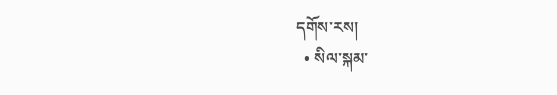དགོས་རས།
  • སིལ་སྐམ་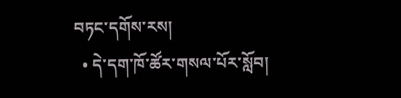བཏང་དགོས་རས།
  • དེ་དག་ཁོ་ཚོར་གསལ་པོར་སློབ།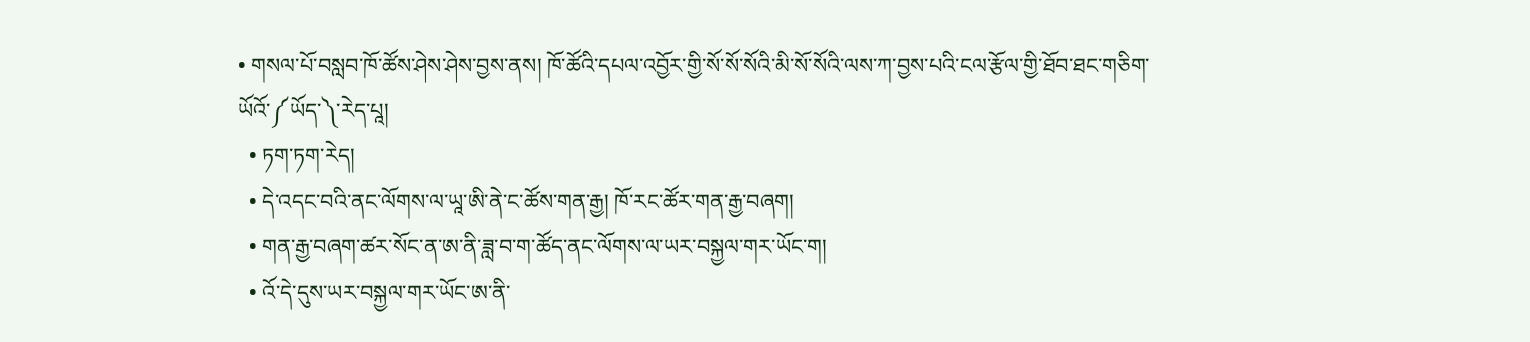• གསལ་པོ་བསླབ་ཁོ་ཚོས་ཤེས་ཤེས་བྱས་ནས། ཁོ་ཚོའི་དཔལ་འབྱོར་གྱི་སོ་སོ་སོའི་མི་སོ་སོའི་ལས་ཀ་བྱས་པའི་ངལ་རྩོལ་གྱི་ཐོབ་ཐང་གཅིག་ཡོའོ་༼ཡོད་༽་རེད་པཱ།
  • ཏག་ཏག་རེད།
  • དེ་འདང་བའི་ནང་ལོགས་ལ་ཡཱ་ཨི་ནེ་ང་ཚོས་གན་རྒྱ། ཁོ་རང་ཚོར་གན་རྒྱ་བཞག།
  • གན་རྒྱ་བཞག་ཚར་སོང་ན་ཨ་ནི་ཟླ་བ་ག་ཚོད་ནང་ལོགས་ལ་ཡར་བསྐྱལ་གར་ཡོང་ག།
  • འོ་དེ་དུས་ཡར་བསྐྱལ་གར་ཡོང་ཨ་ནི་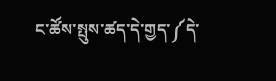ང་ཚོས་སྤུས་ཚད་དེ་གྱད་༼དེ་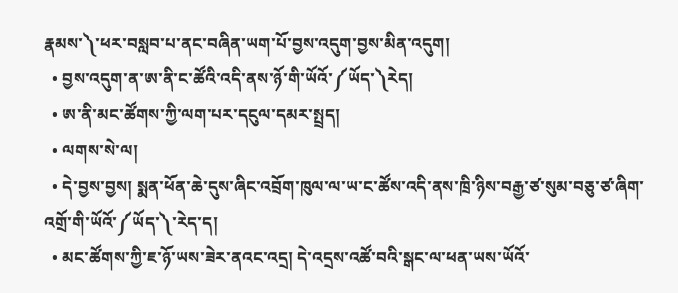རྣམས་༽་ཕར་བསླབ་པ་ནང་བཞིན་ཡག་པོ་བྱས་འདུག་བྱས་མིན་འདུག།
  • བྱས་འདུག་ན་ཨ་ནི་ང་ཚོའི་འདི་ནས་ཉོ་གི་ཡོའོ་༼ཡོད་༽རེད།
  • ཨ་ནི་མང་ཚོགས་ཀྱི་ལག་པར་དངུལ་དམར་སྤྲད།
  • ལགས་སེ་ལ།
  • དེ་བྱས་བྱས། སྨན་ཕོན་ཆེ་དུས་ཞིང་འབྲོག་ཁུལ་ལ་ཡ་ང་ཚོས་འདི་ནས་ཁྲི་ཉིས་བརྒྱ་ཙ་སུམ་བཅུ་ཙ་ཞིག་འགྲོ་གི་ཡོའོ་༼ཡོད་༽་རེད་ད།
  • མང་ཚོགས་ཀྱི་ཇ་ཉོ་ཡས་ཟེར་ནའང་འདྲ། དེ་འདྲས་འཚོ་བའི་སྒང་ལ་ཕན་ཡས་ཡོའོ་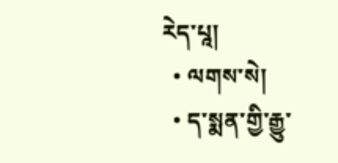རེད་པཱ།
  • ལགས་སེ།
  • ད་སྨན་གྱི་རྒྱུ་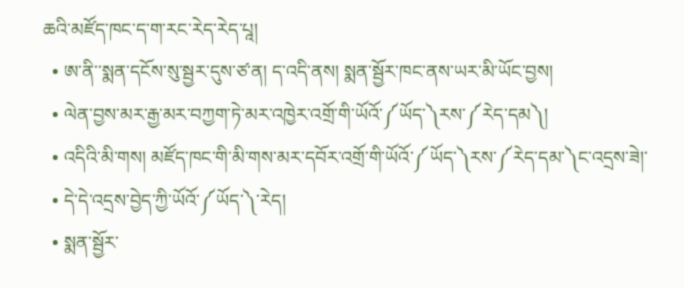ཆའི་མཛོད་ཁང་ད་ག་རང་རེད་རེད་པཱ།
  • ཨ་ནི་་སྨན་དངོས་སུ་སྦྱར་དུས་ཙ་ན། ད་འདི་ནས། སྨན་སྦྱོར་ཁང་ནས་ཡར་མི་ཡོང་བྱས།
  • ལེན་བྱས་མར་རྒྱ་མར་བཀྱག་ཏེ་མར་འཁྱེར་འགྲོ་གི་ཡོའོ་༼ཡོད་༽རས་༼རེད་དམ༽།
  • འདིའི་མི་གས། མཛོད་ཁང་གི་མི་གས་མར་དབོར་འགྲོ་གི་ཡོའོ་༼ཡོད་༽རས་༼རེད་དམ་༽ང་འདྲས་ཟེ།་
  • དེ་དེ་འདྲས་བྱེད་ཀྱི་ཡོའོ་༼ཡོད་༽་རེད།
  • སྨན་སྦྱོར་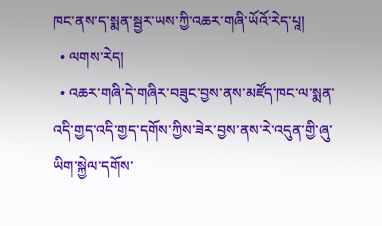ཁང་ནས་ད་སྨན་སྦྱར་ཡས་ཀྱི་འཆར་གཞི་ཡོའོ་རེད་པཱ།
  • ལགས་རེད།
  • འཆར་གཞི་དེ་གཞིར་བཟུང་བྱས་ནས་མཛོད་ཁང་ལ་སྨན་འདི་གྱད་འདི་གྱད་དགོས་ཀྱིས་ཟེར་བྱས་ནས་རེ་འདུན་གྱི་ཞུ་ཡིག་སྐྱེལ་དགོས་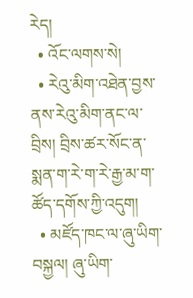རེད།
  • འོང་ལགས་སེ།
  • རེའུ་མིག་འཐེན་བྱས་ནས་རེའུ་མིག་ནང་ལ་བྲིས། བྲིས་ཚར་སོང་ན་སྨན་ག་རེ་ག་རེ་རྒྱ་མ་ག་ཚོད་དགོས་ཀྱི་འདུག།
  • མཛོད་ཁང་ལ་ཞུ་ཡིག་བསྐྱལ། ཞུ་ཡིག་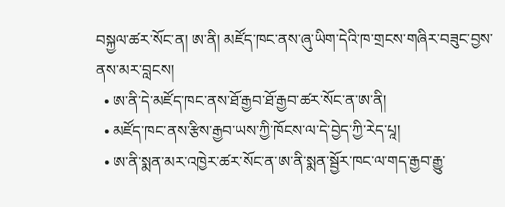བསྐྱལ་ཚར་སོང་ན། ཨ་ནི། མཛོད་ཁང་ནས་ཞུ་ཡིག་དེའི་ཁ་གྲངས་གཞིར་བཟུང་བྱས་ནས་མར་བླངས།
  • ཨ་ནི་དེ་མཛོད་ཁང་ནས་ཐོ་རྒྱབ་ཐོ་རྒྱབ་ཚར་སོང་ན་ཨ་ནི།
  • མཛོད་ཁང་ནས་རྩིས་རྒྱབ་ཡས་ཀྱི་ཁོངས་ལ་དེ་བྱེད་ཀྱི་རེད་པཱ།
  • ཨ་ནི་སྨན་མར་འཁྱེར་ཚར་སོང་ན་ཨ་ནི་སྨན་སྦྱོར་ཁང་ལ་གད་རྒྱབ་རྒྱུ་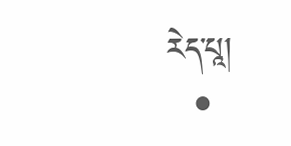རེད་པཱ།
  •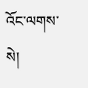འོང་ལགས་སེ།